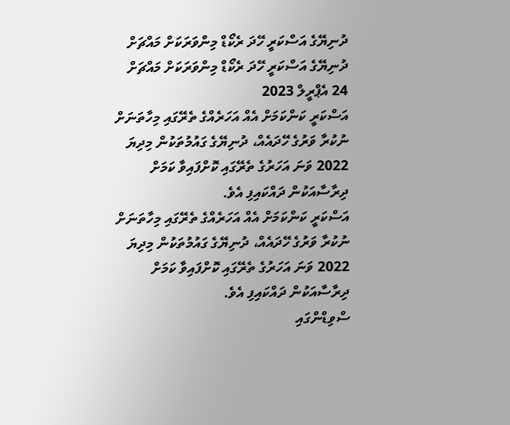ދުނިޔޭގެ އަސްކަރީ ހޭދަ ރެކޯޑް މިންވަރަކަށް މައްޗަށް
ދުނިޔޭގެ އަސްކަރީ ހޭދަ ރެކޯޑް މިންވަރަކަށް މައްޗަށް
24 އެޕްރީލް 2023
އަސްކަރީ ކަންކަމަށް އެއް އަހަރެއްގެ ތެރޭގައި މިހާތަނަށް ނުކުރާ ވަރުގެ ހޭދައެއް، ދުނިޔޭގެ ގައުމުތަކުން މިދިޔަ 2022 ވަނަ އަހަރުގެ ތެރޭގައި ކޮށްފައިވާ ކަމަށް ދިރާސާއަކުން ދައްކައިފި އެވެ.
އަސްކަރީ ކަންކަމަށް އެއް އަހަރެއްގެ ތެރޭގައި މިހާތަނަށް ނުކުރާ ވަރުގެ ހޭދައެއް، ދުނިޔޭގެ ގައުމުތަކުން މިދިޔަ 2022 ވަނަ އަހަރުގެ ތެރޭގައި ކޮށްފައިވާ ކަމަށް ދިރާސާއަކުން ދައްކައިފި އެވެ.
ސްވިޑްންގައި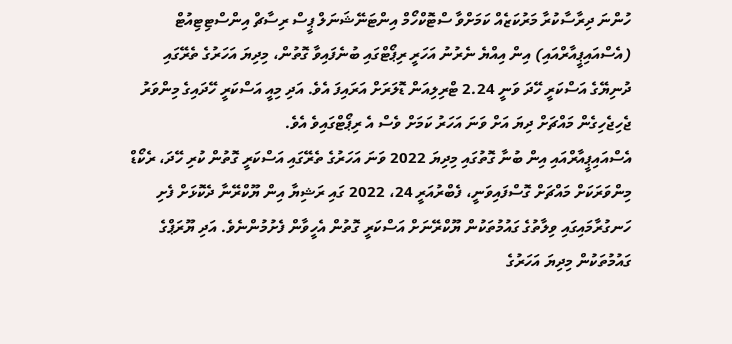ހުންނަ ދިރާސާކުރާ މަރުކަޒެއް ކަމަށްވާ ސްޓޮކްހޯމް އިންޓަނޭޝަނަލް ޕީސް ރިސާޗް އިންސްޓިޓިއުޓް (އެސްއައިޕީއާރްއައި) އިން އިއްޔެ ނެރުނު އަހަރީ ރިޕޯޓްގައި ބުނެފައިވާ ގޮތުން، މިދިޔަ އަހަރުގެ ތެރޭގައި ދުނިޔޭގެ އަސްކަރީ ހޭދަ ވަނީ 2.24 ޓްރިލިއަން ޑޮލަރަށް އަރައިފަ އެވެ. އަދި މިއީ އަސްކަރީ ހޭދައިގެ މިންވަރު ޖެހިޖެހިގެން މައްޗަށް ދިޔަ އަށް ވަނަ އަހަރު ކަމަށް ވެސް އެ ރިޕޯޓްގައިވެ އެވެ.
އެސްއައިޕީއާރްއައި އިން ބުނާ ގޮތުގައި މިދިޔަ 2022 ވަނަ އަހަރުގެ ތެރޭގައި އަސްކަރީ ގޮތުން ކުރި ހޭދަ، ރެކޯޑް މިންވަރަކަށް މައްޗަށް ގޮސްފައިވަނީ، ފެބްރުއަރީ 24، 2022 ގައި ރަޝިޔާ އިން ޔޫކްރޭނާ ދެކޮޅަށް ފެށި ހަނގުރާމައިގައި ވިލާތުގެ ގައުމުތަކުން ޔޫކްރޭނަށް އަސްކަރީ ގޮތުން އެހީވާން ފެށުމުންނެވެ. އަދި ޔޫރަޕްގެ ގައުމުތަކުން މިދިޔަ އަހަރުގެ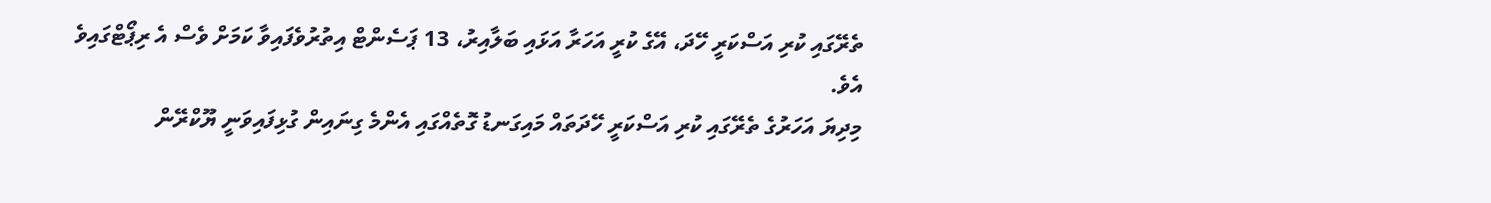ތެރޭގައި ކުރި އަސްކަރީ ހޭދަ، އޭގެ ކުރީ އަހަރާ އަޅައި ބަލާއިރު، 13 ޕަސެންޓް އިތުރުވެފައިވާ ކަމަށް ވެސް އެ ރިޕޯޓްގައިވެ އެވެ.
މިދިޔަ އަހަރުގެ ތެރޭގައި ކުރި އަސްކަރީ ހޭދަތައް މައިގަނޑު ގޮތެއްގައި އެންމެ ގިނައިން ގުޅިފައިވަނީ ޔޫކްރޭން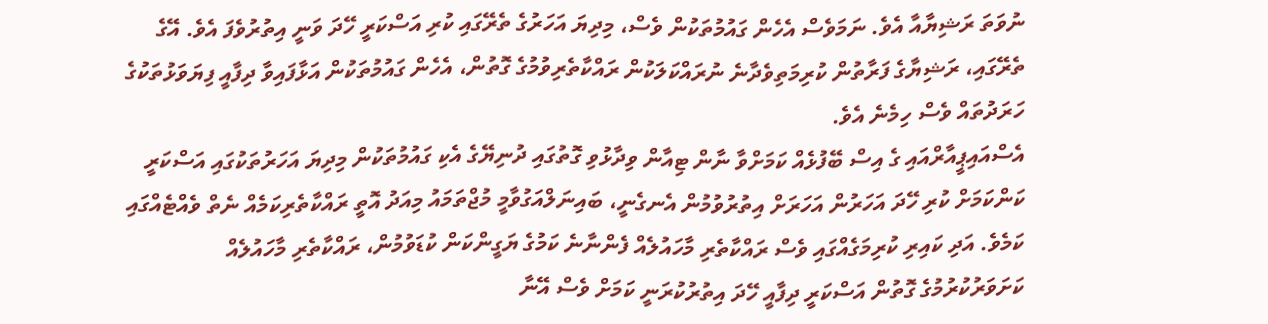ނުވަތަ ރަޝިޔާއާ އެވެ. ނަމަވެސް އެހެން ގައުމުތަކުން ވެސް، މިދިޔަ އަހަރުގެ ތެރޭގައި ކުރި އަސްކަރީ ހޭދަ ވަނީ އިތުރުވެފަ އެވެ. އޭގެ ތެރޭގައި، ރަޝިޔާގެ ފަރާތުން ކުރިމަތިވެދާނެ ނުރައްކަލަކުން ރައްކާތެރިވުމުގެ ގޮތުން، އެހެން ގައުމުތަކުން އަޅާފައިވާ ދިފާއީ ފިޔަވަޅުތަކުގެ ހަރަދުތައް ވެސް ހިމެނެ އެވެ.
އެސްއައިޕީއާރްއައި ގެ އިސް ބޭފުޅެއް ކަމަށްވާ ނާން ޓިއާން ވިދާޅުވި ގޮތުގައި ދުނިޔޭގެ އެކި ގައުމުތަކުން މިދިޔަ އަހަރުތަކުގައި އަސްކަރީ ކަންކަމަށް ކުރި ހޭދަ އަހަރުން އަހަރަށް އިތުރުވުމުން އެނގެނީ، ބައިނަލްއަގުވާމީ މުޖްތަމައު މިއަދު އޮތީ ރައްކާތެރިކަމެއް ނެތް ވެއްޓެއްގައި ކަމެވެ. އަދި ކައިރި ކުރިމަގެއްގައި ވެސް ރައްކާތެރި މާހައުލެއް ފެންނާނެ ކަމުގެ ޔަގީންކަން ކުޑަވުމުން، ރައްކާތެރި މާހައުލެއް ކަށަވަރުކުރުމުގެ ގޮތުން އަސްކަރީ ދިފާއީ ހޭދަ އިތުރުކުރަނީ ކަމަށް ވެސް އޭނާ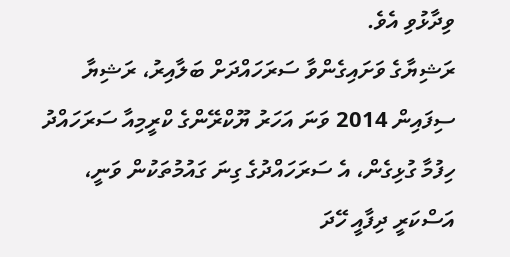ވިދާޅުވި އެވެ.
ރަޝިޔާގެ ވަށައިގެންވާ ސަރަހައްދަށް ބަލާއިރު، ރަޝިޔާ ސިފައިން 2014 ވަނަ އަހަރު ޔޫކްރޭންގެ ކްރީމިއާ ސަރަހައްދު ހިފުމާ ގުޅިގެން، އެ ސަރަހައްދުގެ ގިނަ ގައުމުތަކުން ވަނީ، އަސްކަރީ ދިފާއީ ހޭދަ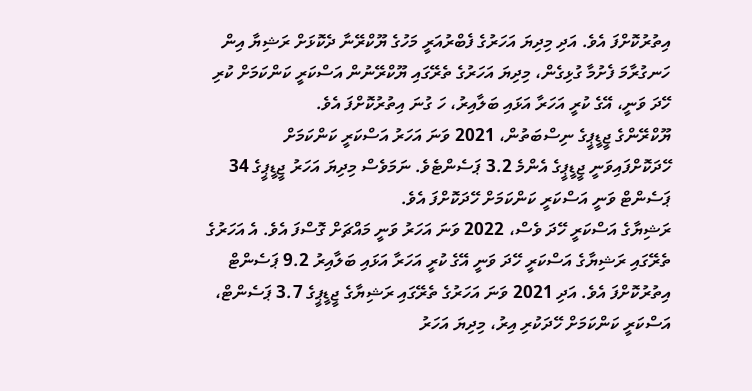އިތުރުކޮށްފަ އެވެ. އަދި މިދިޔަ އަހަރުގެ ފެބްރުއަރީ މަހުގެ ޔޫކްރޭނާ ދެކޮޅަށް ރަޝިޔާ އިން ހަނގުރާމަ ފެށުމާ ގުޅިގެން، މިދިޔަ އަހަރުގެ ތެރޭގައި ޔޫކްރޭނުން އަސްކަރީ ކަންކަމަށް ކުރި ހޭދަ ވަނީ، އޭގެ ކުރީ އަހަރާ އަޅައި ބަލާއިރު، ހަ ގުނަ އިތުރުކޮށްފަ އެވެ.
ޔޫކްރޭންގެ ޖީޑީޕީގެ ނިސްބަތުން، 2021 ވަނަ އަހަރު އަސްކަރީ ކަންކަމަށް ހޭދަކޮށްފައިވަނީ ޖީޑީޕީގެ އެންމެ 3.2 ޕަސެންޓެވެ. ނަމަވެސް މިދިޔަ އަހަރު ޖީޑީޕީގެ 34 ޕަސެންޓް ވަނީ އަސްކަރީ ކަންކަމަށް ހޭދަކޮށްފަ އެވެ.
ރަޝިޔާގެ އަސްކަރީ ހޭދަ ވެސް، 2022 ވަނަ އަހަރު ވަނީ މައްޗަށް ގޮސްފަ އެވެ. އެ އަހަރުގެ ތެރޭގައި ރަޝިޔާގެ އަސްކަރީ ހޭދަ ވަނީ އޭގެ ކުރީ އަހަރާ އަޅައި ބަލާއިރު 9.2 ޕަސެންޓް އިތުރުކޮށްފަ އެވެ. އަދި 2021 ވަނަ އަހަރުގެ ތެރޭގައި ރަޝިޔާގެ ޖީޑީޕީގެ 3.7 ޕަސެންޓް، އަސްކަރީ ކަންކަމަށް ހޭދަކުރި އިރު، މިދިޔަ އަހަރު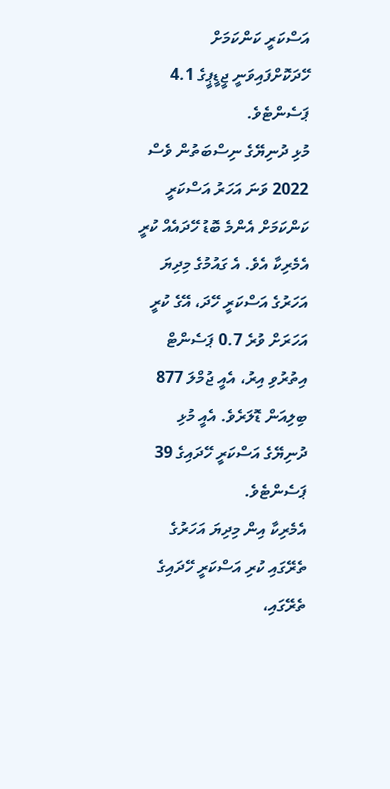އަސްކަރީ ކަންކަމަށް ހޭދަކޮށްފައިވަނީ ޖީޑީޕީގެ 4.1 ޕަސެންޓެވެ.
މުޅި ދުނިޔޭގެ ނިސްބަތުން ވެސް 2022 ވަނަ އަހަރު އަސްކަރީ ކަންކަމަށް އެންމެ ބޮޑު ހޭދައެއް ކުރީ އެމެރިކާ އެވެ. އެ ގައުމުގެ މިދިޔަ އަހަރުގެ އަސްކަރީ ހޭދަ، އޭގެ ކުރީ އަހަރަށް ވުރެ 0.7 ޕަސެންޓް އިތުރުވި އިރު، އެއީ ޖުމްލަ 877 ބިލިއަން ޑޮލަރެވެ. އެއީ މުޅި ދުނިޔޭގެ އަސްކަރީ ހޭދައިގެ 39 ޕަސެންޓެވެ.
އެމެރިކާ އިން މިދިޔަ އަހަރުގެ ތެރޭގައި ކުރި އަސްކަރީ ހޭދައިގެ ތެރޭގައި،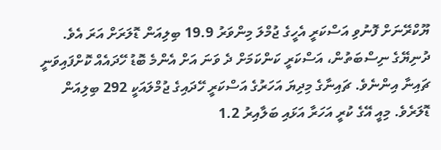ޔޫކްރޭނަށް ފޮނުވި އަސްކަރީ އެހީގެ ޖުމްލަ މިންވަރު 19.9 ބިލިއަން ޑޮލަރަށް އަރަ އެވެ.
ދުނިޔޭގެ ނިސްބަތުން، އަސްކަރީ ކަންކަމަށް ދެ ވަނަ އަށް އެންމެ ބޮޑު ހޭދައެއް ކޮށްފައިވަނީ ޗައިނާ އިންނެވެ. ޗައިނާގެ މިދިޔަ އަހަރުގެ އަސްކަރީ ހޭދައިގެ ޖުމްލައަކީ 292 ބިލިއަން ޑޮލަރެވެ. މިއީ އޭގެ ކުރީ އަހަރާ އަޅައި ބަލާއިރު 1.2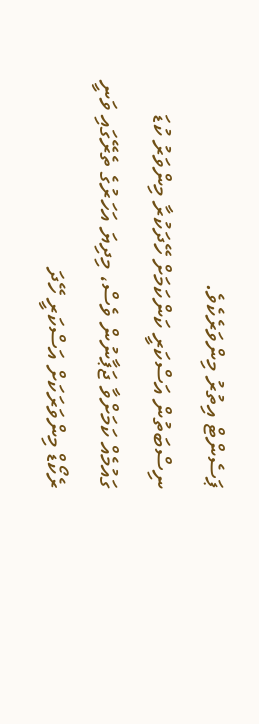ޕަސެންޓް އިތުރު މިންވަރެކެވެ.
ނިސްބަތުން އަސްކަރީ ކަންކަމަށް ހޭދަކުރާ މިންވަރު ކުޑަ ގައުމެއް ކަމަށްވާ ޖަޕާނުން ވެސް، މިދިޔަ އަހަރުގެ ތެރޭގައި ވަނީ ރެކޯޑް މިންވަރަކަށް އަސްކަރީ ހޭދަ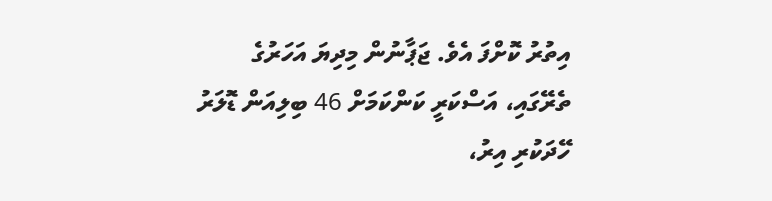އިތުރު ކޮށްފަ އެވެ. ޖަޕާނުން މިދިޔަ އަހަރުގެ ތެރޭގައި، އަސްކަރީ ކަންކަމަށް 46 ބިލިއަން ޑޮލަރު ހޭދަކުރި އިރު،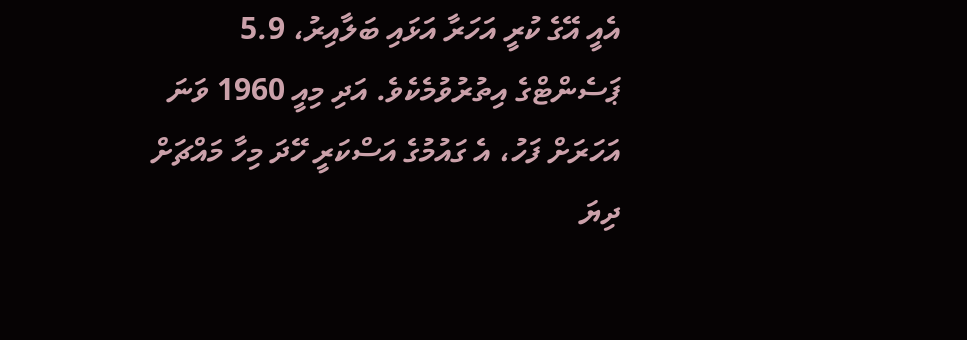އެއީ އޭގެ ކުރީ އަހަރާ އަޅައި ބަލާއިރު، 5.9 ޕަސެންޓްގެ އިތުރުވުމެކެވެ. އަދި މިއީ 1960 ވަނަ އަހަރަށް ފަހު، އެ ގައުމުގެ އަސްކަރީ ހޭދަ މިހާ މައްޗަށް ދިޔަ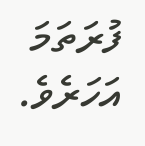ފުރަތަމަ އަހަރެވެ.